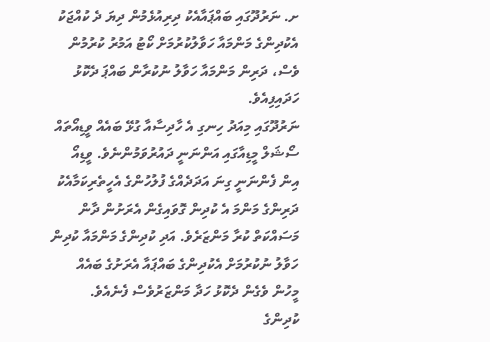ށ. ނަރުދޫގައި ބައްޕައާއެކު ދިރިއުޅެމުން ދިޔަ ދެ ކުއްޖަކު އެކުދިންގެ މަންމައާ ހަވާލުކުރުމަށް ކޯޓު އަމުރު ކުރުމުން ވެސް، ދަރިން މަންމައާ ހަވާލު ނުކުރާން ބައްޕަ ދެކޮޅު ހަދައިފިއެވެ.
ނަރުދޫގައި މިއަދު ހިނގި އެ ހާދިސާއާ ގުޅޭ ބައެއް ވީޑިއޯތައް ސޯޝަލް މީޑިއާގައި އަންނަނީ ދައުރުވަމުންނެވެ. ވީޑިއޯ އިން ފެންނަނީ ގިނަ އަދަދެއްގެ ފުލުހުންގެ އެހީތެރިކަމާއެކު ދަރިންގެ މަންމަ އެ ކުދިން ގޮވައިގެން އެރަށުން ދާން މަސައްކަތް ކުރާ މަންޒަރެވެ. އަދި ކުދިންގެ މަންމައާ ކުދިން ހަވާލު ނުކުރުމަށް އެކުދިންގެ ބައްޕައާ އެރަށުގެ ބައެއް މީހުން ވެގެން ދެކޮޅު ހަދާ މަންޒަރުވެސް ފެނެއެވެ.
ކުދިންގެ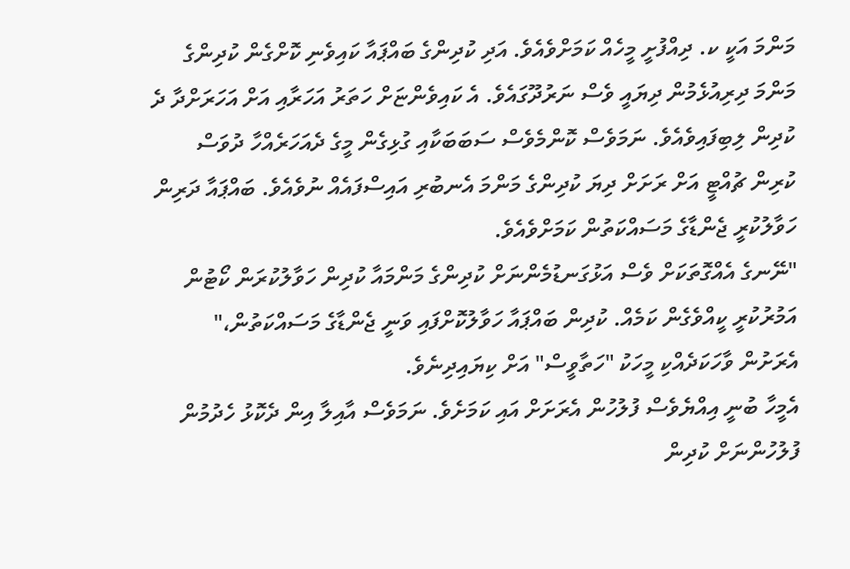މަންމަ އަކީ ކ. ދިއްފުށީ މީހެއް ކަމަށްވެއެވެ. އަދި ކުދިންގެ ބައްޕައާ ކައިވެނި ކޮށްގެން ކުދިންގެ މަންމަ ދިރިއުޅެމުން ދިޔައީ ވެސް ނަރުދޫގައެވެ. އެ ކައިވެންޏަށް ހަތަރު އަހަރާއި އަށް އަހަރަށްދާ ދެ ކުދިން ލިބިފައިވެއެވެ. ނަމަވެސް ކޮންމެވެސް ސަބަބަކާއި ގުޅިގެން މީގެ ދެއަހަރެއްހާ ދުވަސް ކުރިން ޗުއްޓީ އަށް ރަށަށް ދިޔަ ކުދިންގެ މަންމަ އެނބުރި އައިސްފައެއް ނުވެއެވެ. ބައްޕައާ ދަރިން ހަވާލުކުރީ ޖެންޑާގެ މަސައްކަތުން ކަމަށްވެއެވެ.
"ނޭނގެ އެއްގޮތަކަށް ވެސް އަޅުގަނޑުމެންނަށް ކުދިންގެ މަންމައާ ކުދިން ހަވާލުކުރަން ކޯޓުން އަމުރުކުރީ ކީއްވެގެން ކަމެއް. ކުދިން ބައްޕައާ ހަވާލުކޮށްފައި ވަނީ ޖެންޑާގެ މަސައްކަތުން،" އެރަށުން ވާހަކަދެއްކި މީހަކު "ހަތާވީސް" އަށް ކިޔައިދިނެވެ.
އެމީހާ ބުނީ އިއްޔެވެސް ފުލުހުން އެރަށަށް އައި ކަމަށެވެ. ނަމަވެސް އާއިލާ އިން ދެކޮޅު ހެދުމުން ފުލުހުންނަށް ކުދިން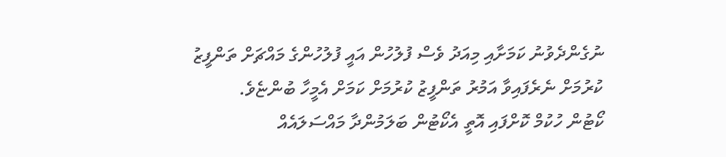ނުގެންދެވުނު ކަމަށާއި މިއަދު ވެސް ފުލުހުން އައީ ފުލުހުންގެ މައްޗަށް ތަންފީޒު ކުރުމަށް ނެރެފައިވާ އަމުރު ތަންފީޒު ކުރުމަށް ކަމަށް އެމީހާ ބުންޏެވެ.
ކޯޓުން ހުކުމް ކޮށްފައި އޮތީ އެކޯޓުން ބަލަމުންދާ މައްސަލައެއް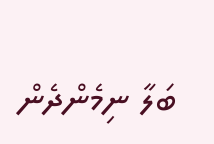ބަލާ ނިމެންދެން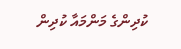ކުދިންގެ މަންމައާ ކުދިން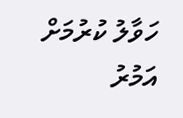ހަވާލު ކުރުމަށް އަމުރު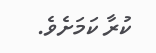ކުރާ ކަމަށެވެ.